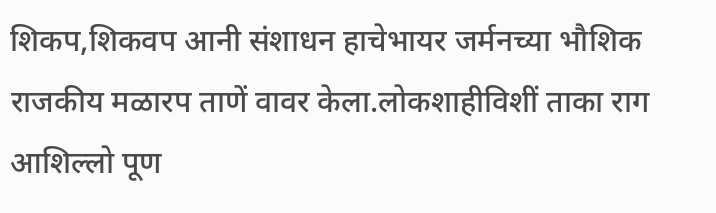शिकप,शिकवप आनी संशाधन हाचेभायर जर्मनच्या भौशिक राजकीय मळारप ताणें वावर केला.लोकशाहीविशीं ताका राग आशिल्लो पूण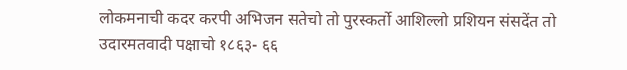लोकमनाची कदर करपी अभिजन सतेचो तो पुरस्कर्तो आशिल्लो प्रशियन संसदेंत तो उदारमतवादी पक्षाचो १८६३- ६६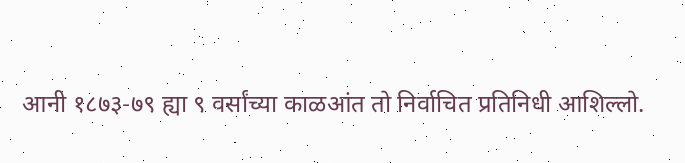आनी १८७३-७९ ह्या ९ वर्सांच्या काळआंत तो निर्वाचित प्रतिनिधी आशिल्लो.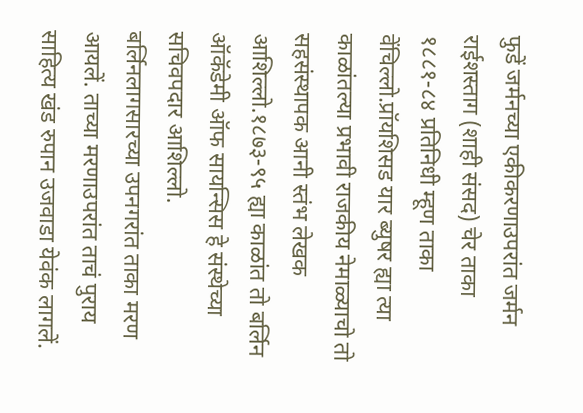फुडें जर्मनच्या एकीकरणाउपरांत जर्मन राईशस्ताग (शाही संसद) चेर ताका १८८१-८४ प्रतिनिधी म्हूण ताका वेंचिल्लो.प्रॉयशिसड यार ब्युषर ह्या त्या काळांतल्या प्रभावी राजकीय नेमाळ्याचो तो सहसंस्थापक आनी स्तंभ लेखक आशिल्लो.१८७३-९५ ह्या काळांत तो बर्लिन ऑकॅडेमी ऑफ सायन्सिस हे संस्थेच्या सचिवपदार आशिल्लो.
बर्लिनलागसारच्या उपनगरांत ताका मरण आयलें. ताच्या मरणाउपरांत ताचं पुराय साहित्य खंड रुपान उजवाडा येवंक लागलें.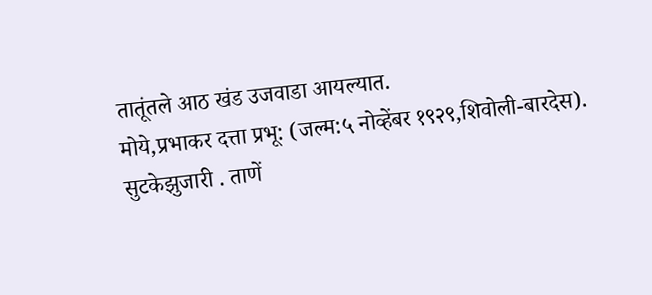तातूंतले आठ खंड उजवाडा आयल्यात.
मोये,प्रभाकर दत्ता प्रभू: (जल्म:५ नोव्हेंबर १९२९,शिवोली-बारदेस).
सुटकेझुजारी . ताणें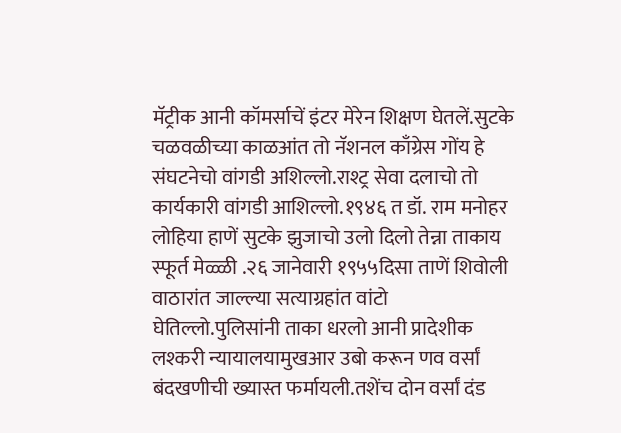मॅट्रीक आनी कॉमर्साचें इंटर मेरेन शिक्षण घेतलें.सुटके चळवळीच्या काळआंत तो नॅशनल काँग्रेस गोंय हे संघटनेचो वांगडी अशिल्लो.राश्ट्र सेवा दलाचो तो कार्यकारी वांगडी आशिल्लो.१९४६ त डॉ. राम मनोहर लोहिया हाणें सुटके झुजाचो उलो दिलो तेन्ना ताकाय स्फूर्त मेळ्ळी .२६ जानेवारी १९५५दिसा ताणें शिवोली वाठारांत जाल्ल्या सत्याग्रहांत वांटो घेतिल्लो.पुलिसांनी ताका धरलो आनी प्रादेशीक लश्करी न्यायालयामुखआर उबो करून णव वर्सां बंदखणीची ख्यास्त फर्मायली.तशेंच दोन वर्सां दंड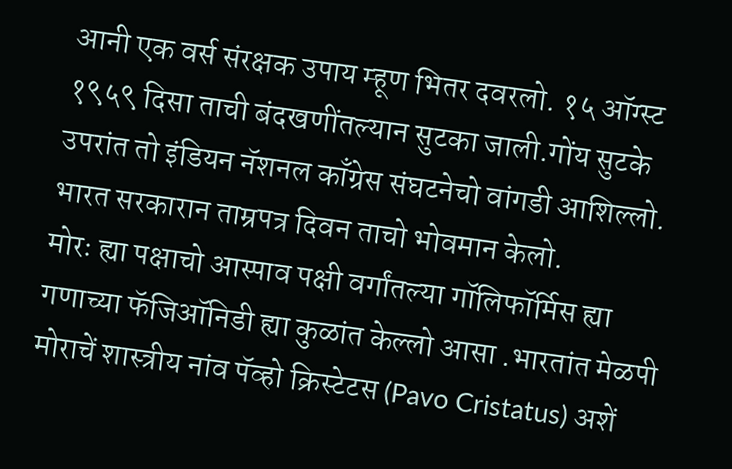आनी एक वर्स संरक्षक उपाय म्हूण भितर दवरलो. १५ ऑग्स्ट १९५९ दिसा ताची बंदखणींतल्यान सुटका जाली.गोंय सुटके उपरांत तो इंडियन नॅशनल काँग्रेस संघटनेचो वांगडी आशिल्लो. भारत सरकारान ताम्रपत्र दिवन ताचो भोवमान केलो.
मोरः ह्या पक्षाचो आस्पाव पक्षी वर्गांतल्या गॉलिफॉर्मिस ह्या गणाच्या फॅजिऑनिडी ह्या कुळांत केल्लो आसा .भारतांत मेळपी मोराचें शास्त्रीय नांव पॅव्हो क्रिस्टेटस (Pavo Cristatus) अशें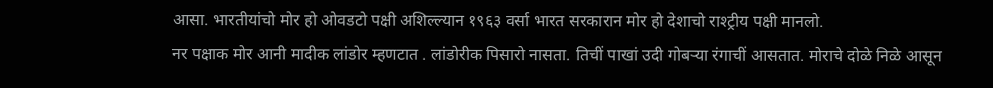आसा. भारतीयांचो मोर हो ओवडटो पक्षी अशिल्ल्यान १९६३ वर्सा भारत सरकारान मोर हो देशाचो राश्ट्रीय पक्षी मानलो.
नर पक्षाक मोर आनी मादीक लांडोर म्हणटात . लांडोरीक पिसारो नासता. तिचीं पाखां उदी गोबऱ्या रंगाचीं आसतात. मोराचे दोळे निळे आसून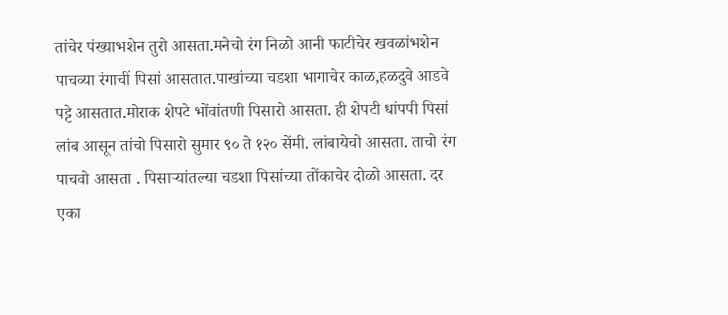तांचेर पंख्याभशेन तुरो आसता.मनेचो रंग निळो आनी फाटीचेर खवळांभशेन पाचव्या रंगाचीं पिसां आसतात.पाखांच्या चडशा भागाचेर काळ,हळदुवे आडवे पट्टे आसतात.मोराक शेपटे भोंवांतणी पिसारो आसता. ही शेपटी धांपपी पिसां लांब आसून तांचो पिसारो सुमार ९० ते १२० सेंमी. लांबायेचो आसता. ताचो रंग पाचवो आसता . पिसाऱ्यांतल्या चडशा पिसांच्या तोंकाचेर दोळो आसता. दर एका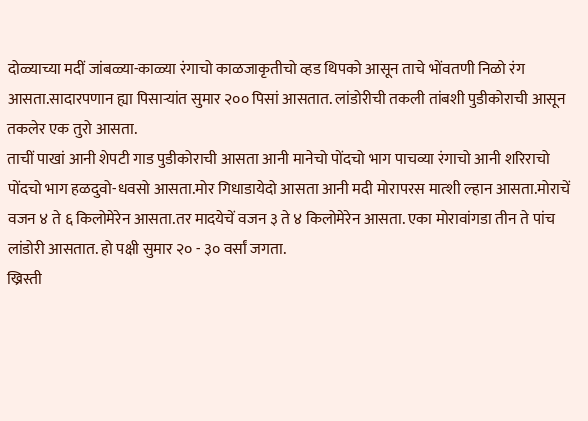दोळ्याच्या मदीं जांबळ्या-काळ्या रंगाचो काळजाकृतीचो व्हड थिपको आसून ताचे भोंवतणी निळो रंग आसता.सादारपणान ह्या पिसाऱ्यांत सुमार २०० पिसां आसतात. लांडोरीची तकली तांबशी पुडीकोराची आसून तकलेर एक तुरो आसता.
ताचीं पाखां आनी शेपटी गाड पुडीकोराची आसता आनी मानेचो पोंदचो भाग पाचव्या रंगाचो आनी शरिराचो पोंदचो भाग हळदुवो-धवसो आसता.मोर गिधाडायेदो आसता आनी मदी मोरापरस मात्शी ल्हान आसता.मोराचें वजन ४ ते ६ किलोमेरेन आसता.तर मादयेचें वजन ३ ते ४ किलोमेरेन आसता. एका मोरावांगडा तीन ते पांच लांडोरी आसतात. हो पक्षी सुमार २० - ३० वर्सां जगता.
ख्रिस्ती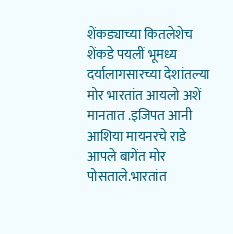शेंकड्याच्या कितलेशेच शेंकडे पयलीं भूमध्य दर्यालागसारच्या देशांतल्या मोर भारतांत आयलो अशें मानतात .इजिपत आनी आशिया मायनरचे राडे आपले बागेंत मोर पोसताले.भारतांत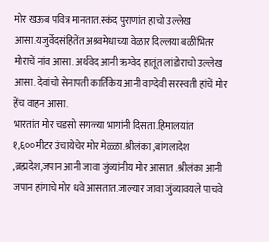मोर खऊब पवित्र मानतात.स्कंद पुराणांत हाचो उल्लेख आसा.यजुर्वेदसंहितेंत अश्र्वमेधाच्या वेळार दिल्लया बळींभितर मोराचें नांव आसा. अर्थवेद आनी ऋग्वेद हातूंत लांडोराचो उल्लेख आसा. देवांचो सेनापती कार्तिकेय आनी वाग्देवी सरस्वती हांचें मोर हेंच वाहन आसा.
भारतांत मोर चडसो सगळ्या भागांनी दिसता.हिमालयांत १,६००मीटर उंचायेचेर मोर मेळ्ळा.श्रीलंका ,बांगलादेश ,ब्रह्मदेश,जपान आनी जावा जुंव्यांनीय मोर आसात .श्रीलंका आनी जपान हांगाचे मोर धवे आसतात.जाल्यार जावा जुंव्यावयले पाचवे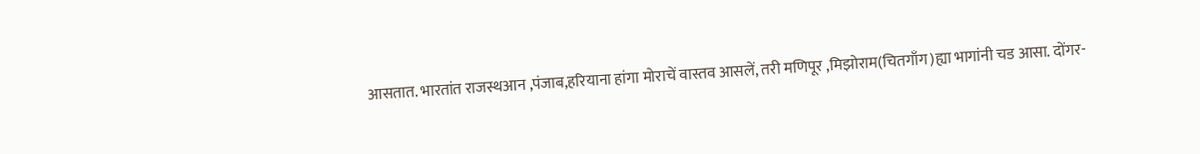आसतात. भारतांत राजस्थआन ,पंजाब,हरियाना हांगा मोराचें वास्तव आसलें, तरी मणिपूर ,मिझोराम(चितगाँग)ह्या भागांनी चड आसा. दोंगर-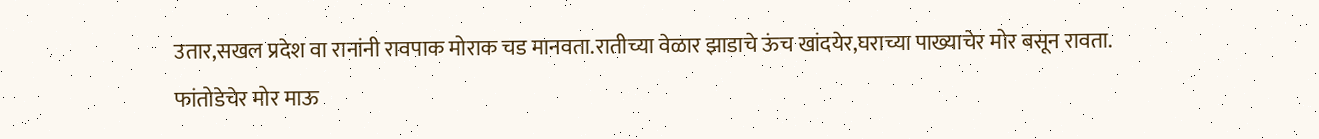उतार,सखल प्रदेश वा रानांनी रावपाक मोराक चड मानवता.रातीच्या वेळार झाडाचे ऊंच खांदयेर,घराच्या पाख्याचेर मोर बसून रावता. फांतोडेचेर मोर माऊ